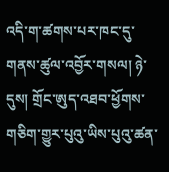འདི་ག་ཚགས་པར་ཁང་དུ་གནས་ཚུལ་འབྱོར་གསལ། ཉེ་དུས། གྲོང་ཨུད་འཐབ་ཕྱོགས་གཅིག་གྱུར་པུའུ་ཡིས་པུའུ་ཚན་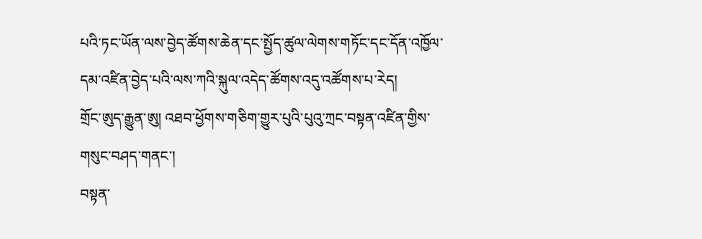པའི་ཏང་ཡོན་ལས་བྱེད་ཚོགས་ཆེན་དང་སྤྱོད་ཚུལ་ལེགས་གཏོང་དང་དོན་འཁྱོལ་དམ་འཛིན་བྱེད་པའི་ལས་ཀའི་སྐུལ་འདེད་ཚོགས་འདུ་འཚོགས་པ་རེད།
གྲོང་ཨུད་རྒྱུན་ཨུ། འཐབ་ཕྱོགས་གཅིག་གྱུར་པུའི་པུའུ་ཀྲང་བསྟན་འཛིན་གྱིས་གསུང་བཤད་གནང་།
བསྟན་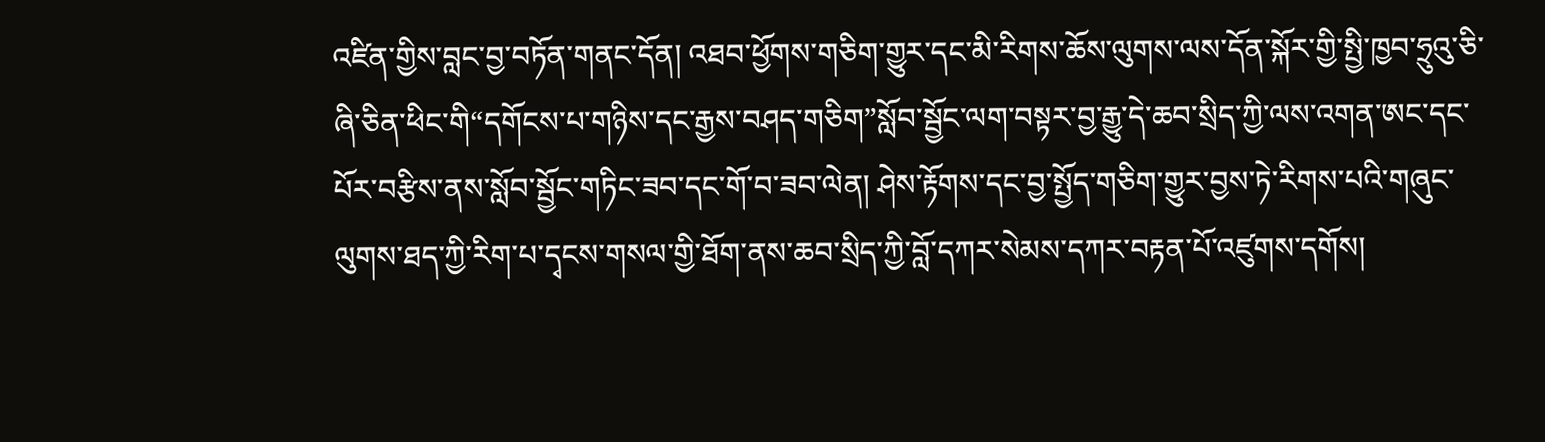འཛིན་གྱིས་བླང་བྱ་བཏོན་གནང་དོན། འཐབ་ཕྱོགས་གཅིག་གྱུར་དང་མི་རིགས་ཆོས་ལུགས་ལས་དོན་སྐོར་གྱི་སྤྱི་ཁྱབ་ཧྲུའུ་ཅི་ཞི་ཅིན་ཕིང་གི“དགོངས་པ་གཉིས་དང་རྒྱས་བཤད་གཅིག”སློབ་སྦྱོང་ལག་བསྟར་བྱ་རྒྱུ་དེ་ཆབ་སྲིད་ཀྱི་ལས་འགན་ཨང་དང་པོར་བརྩིས་ནས་སློབ་སྦྱོང་གཏིང་ཟབ་དང་གོ་བ་ཟབ་ལེན། ཤེས་རྟོགས་དང་བྱ་སྤྱོད་གཅིག་གྱུར་བྱས་ཏེ་རིགས་པའི་གཞུང་ལུགས་ཐད་ཀྱི་རིག་པ་དྭངས་གསལ་གྱི་ཐོག་ནས་ཆབ་སྲིད་ཀྱི་བློ་དཀར་སེམས་དཀར་བརྟན་པོ་འཛུགས་དགོས།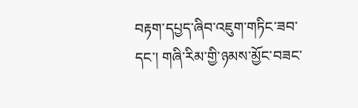བརྟག་དཔྱད་ཞིབ་འཇུག་གཏིང་ཟབ་དང་། གཞི་རིམ་གྱི་ཉམས་མྱོང་བཟང་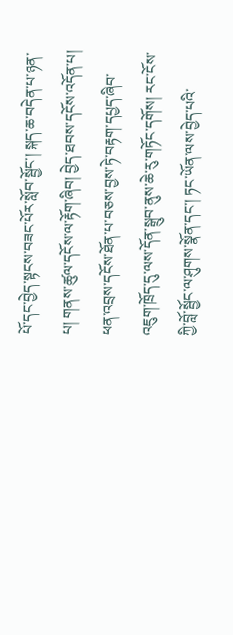པོ་དང་བྱེད་སྟངས་བཟང་པོར་སློབ་སྦྱོང་། སྐད་ཆ་བདེན་པ་ཉན་པ། གནས་ཚུལ་དངོས་ལ་རྟོག་ཞིབ། བྱེད་ཐབས་དངོས་འདོན་པ། ཕན་འབྲས་དངོས་ཐོན་པ་བཅས་བྱས་ཏེ་བརྟག་དཔྱད་ཞིབ་འཇུག་ཁྲོད་དུ་ལས་དོན་སྒྲུབ་ནུས་ཆེ་རུ་གཏོང་དགོས། རང་ངོས་ཀྱི་བློ་སྦྱོང་ལ་ཤུགས་སྣོན་དང་། ཏང་ཡོན་ལས་བྱེད་པའི་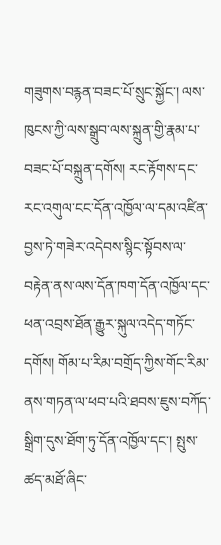གཟུགས་བརྙན་བཟང་པོ་སྲུང་སྐྱོང་། ལས་ཁུངས་ཀྱི་ལས་སྒྲུབ་ལས་སྐྲུན་གྱི་རྣམ་པ་བཟང་པོ་བསྐྲུན་དགོས། རང་རྟོགས་དང་རང་འགུལ་ངང་དོན་འཁྱོལ་ལ་དམ་འཛིན་བྱས་ཏེ་གཟེར་འདེབས་སྙིང་སྟོབས་ལ་བརྟེན་ནས་ལས་དོན་ཁག་དོན་འཁྱོལ་དང་ཕན་འབྲས་ཐོན་རྒྱུར་སྐུལ་འདེད་གཏོང་དགོས། གོམ་པ་རིམ་བགྲོད་ཀྱིས་གོང་རིམ་ནས་གཏན་ལ་ཕབ་པའི་ཐབས་ཇུས་བཀོད་སྒྲིག་དུས་ཐོག་ཏུ་དོན་འཁྱོལ་དང་། སྤུས་ཚད་མཐོ་ཞིང་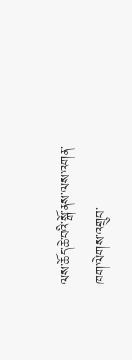ལས་ཆོད་ཆེ་བའི་སྒོ་ནས་ལས་འགན་ཁག་ལེགས་འགྲུབ་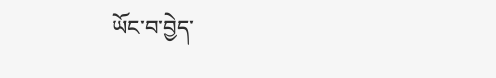ཡོང་བ་བྱེད་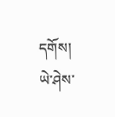དགོས།
ཡེ་ཤེས་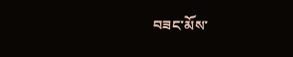བཟང་མོས་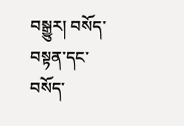བསྒྱུར། བསོད་བསྟན་དང་བསོད་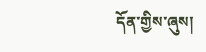དོན་གྱིས་ཞུས།